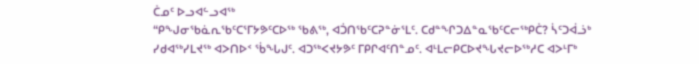ᑖᓄᑦ ᐅᓗᐊᓪᓗᐊᖅ
“ᑭᖑᓂᖃᓈᕆᖃᑦᑕᕐᒥᔭᕗᑦᑕᐅᖅ ᖃᕕᖅ, ᐊᑑᑎᖃᑦᑕᕈᓐᓃᕐᒪᑦ. ᑕᑯᓐᖏᑐᐃᓐᓇᖃᑦᑕᓕᖅᑭᑖ? ᓵᑦᑐᐋᓘᒃ ᓯᑯᐊᖅᓯᒪᔪᖅ ᐊᐳᑎᐅᑉ ᕐᑳᖓᒍᑦ. ᐊᑐᖅᐸᔪᔭᕗᑦ ᒥᑭᒋᐊᑦᑎᓐᓄᑦ. ᐊᒻᒪᓕᑭᑕᐅᔪᖓᔪᓕᐅᖅᓱᑕ ᐊᐳᒻᒥᒃ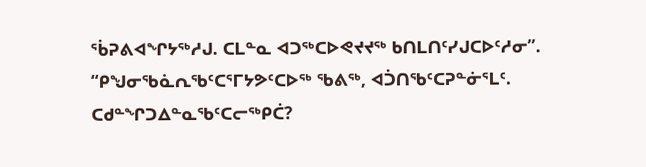ᕐᑳᕈᕕᐊᖏᔭᖅᓱᒍ. ᑕᒪᓐᓇ ᐊᑐᖅᑕᐅᕙᔪᔪᖅ ᑲᑎᒪᑎᑦᓯᒍᑕᐅᑦᓱᓂ”.
“ᑭᖑᓂᖃᓈᕆᖃᑦᑕᕐᒥᔭᕗᑦᑕᐅᖅ ᖃᕕᖅ, ᐊᑑᑎᖃᑦᑕᕈᓐᓃᕐᒪᑦ. ᑕᑯᓐᖏᑐᐃᓐᓇᖃᑦᑕᓕᖅᑭᑖ?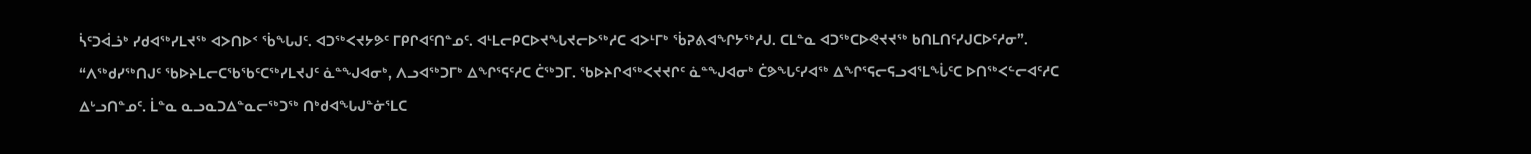ᓵᑦᑐᐋᓘᒃ ᓯᑯᐊᖅᓯᒪᔪᖅ ᐊᐳᑎᐅᑉ ᕐᑳᖓᒍᑦ. ᐊᑐᖅᐸᔪᔭᕗᑦ ᒥᑭᒋᐊᑦᑎᓐᓄᑦ. ᐊᒻᒪᓕᑭᑕᐅᔪᖓᔪᓕᐅᖅᓱᑕ ᐊᐳᒻᒥᒃ ᕐᑳᕈᕕᐊᖏᔭᖅᓱᒍ. ᑕᒪᓐᓇ ᐊᑐᖅᑕᐅᕙᔪᔪᖅ ᑲᑎᒪᑎᑦᓯᒍᑕᐅᑦᓱᓂ”.
“ᐱᖅᑯᓯᖅᑎᒍᑦ ᖃᐅᔨᒪᓕᑕᖃᖃᑦᑕᖅᓯᒪᔪᒍᑦ ᓈᓐᖑᐊᓂᒃ, ᐱᓗᐊᖅᑐᒥᒃ ᐃᖏᕐᕋᑦᓱᑕ ᑖᖅᑐᒥ. ᖃᐅᔨᒋᐊᖅᐸᔪᔪᒋᑦ ᓈᓐᖑᐊᓂᒃ ᑖᕗᖓᑦᓯᐊᖅ ᐃᖏᕐᕋᓕᕋᓗᐊᕐᒪᖔᑦᑕ ᐅᑎᖅᐸᓪᓕᐊᑦᓱᑕ ᐃᒡᓗᑎᓐᓄᑦ. ᒫᓐᓇ ᓇᓗᓇᑐᐃᓐᓇᓕᖅᑐᖅ ᑎᒃᑯᐊᖓᒍᓐᓃᕐᒪᑕ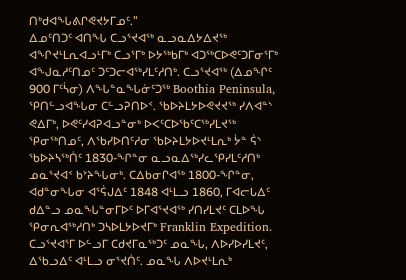ᑎᒃᑯᐊᖓᕕᒋᕙᔪᔭᒥᓄᑦ.”
ᐃᓄᑦᑎᑐᑦ ᐊᑎᖓ ᑕᓗᕐᔪᐊᖅ ᓇᓗᓇᐃᔭᐃᔪᖅ ᐊᖏᔪᒻᒪᕆᐊᓗᒻᒥᒃ ᑕᓗᕐᒥᒃ ᐅᔭᖅᑲᒥᒃ ᐊᑐᖅᑕᐅᕙᑦᑐᒥᓂᕐᒥᒃ ᐊᖑᓇᓱᑦᑎᓄᑦ ᑐᑦᑐᓕᐊᖅᓯᒪᑦᓱᑎᒃ. ᑕᓗᕐᔪᐊᖅ (ᐃᓄᖏᑦ 900 ᒥᑦᓵᓂ) ᐱᖓᓐᓇᖓᓃᑦᑐᖅ Boothia Peninsula, ᕿᑎᓪᓗᐊᖓᓂ ᑕᓪᓗᕈᑎᐅᑉ. ᖃᐅᔨᒪᔭᐅᕙᔪᔪᖅ ᓯᐱᐊᓐᔅ ᕙᐃᒥᒃ, ᐅᕙᑦᓯᐊᕈᐊᓗᓐᓂᒃ ᐅᐸᑦᑕᐅᖃᑦᑕᖅᓯᒪᔪᖅ ᕿᓂᖅᑎᓄᑦ, ᐱᖃᓯᐅᑎᑦᓱᓂ ᖃᐅᔨᒪᔭᐅᔪᒻᒪᕆᒃ ᔮᓐ ᕌᔅ ᖃᐅᔨᓴᖅᑏᑦ 1830-ᖏᓐᓂ ᓇᓗᓇᐃᖅᓯᓚᕿᓯᒪᑦᓱᑎᒃ ᓄᓇᕐᔪᐊᑉ ᑲᔾᔨᖓᓂᒃ. ᑕᐃᑲᓂᒋᐊᖅ 1800-ᖏᓐᓂ, ᐊᑯᓐᓂᖓᓂ ᐊᕐᕌᒍᐃᑦ 1848 ᐊᒻᒪᓗ 1860, ᒥᐊᓕᒐᐃᑦ ᑯᐃᓐᓗ ᓄᓇᖓᓐᓂᒥᐅᑦ ᐅᒥᐊᕐᔪᐊᖅ ᓯᑎᓯᒪᔪᑦ ᑕᒪᐅᖓ ᕿᓂᕆᐊᖅᓱᑎᒃ ᑐᓴᐅᒪᔭᐅᔪᒥᒃ Franklin Expedition. ᑕᓗᕐᔪᐊᕐᒥ ᐅᓪᓗᒥ ᑕᑯᔪᒥᓇᖅᑐᑦ ᓄᓇᖓ, ᐱᐅᓯᐅᓯᒪᔪᑦ, ᐃᖃᓗᐃᑦ ᐊᒻᒪᓗ ᓂᕐᔪᑏᑦ. ᓄᓇᖓ ᐱᐅᔪᒻᒪᕆᒃ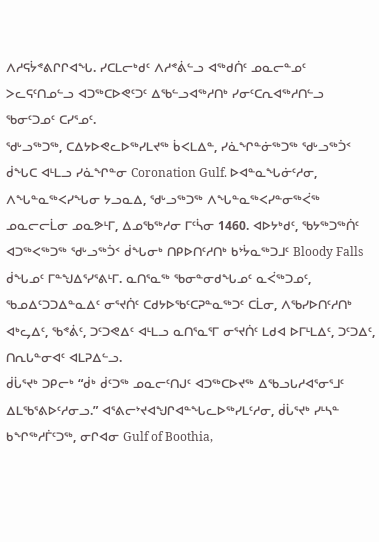ᐱᓱᕋᔮᕝᕕᒋᒋᐊᖓ. ᓯᑕᒪᓕᒃᑯᑦ ᐱᓱᕝᕖᓪᓗ ᐊᖅᑯᑏᑦ ᓄᓇᓕᓐᓄᑦ ᐳᓚᕋᑦᑎᓄᓪᓗ ᐊᑐᖅᑕᐅᕙᑦᑐᑦ ᐃᖃᓪᓗᐊᖅᓱᑎᒃ ᓯᓂᑦᑕᕆᐊᖅᓱᑎᓪᓗ ᖃᓂᑦᑐᓄᑦ ᑕᓯᕐᓄᑦ.
ᖁᒡᓗᖅᑐᖅ, ᑕᐃᔭᐅᕙᓚᐅᖅᓯᒪᔪᖅ ᑳᐸᒪᐃᓐ, ᓯᓈᖏᓐᓃᖅᑐᖅ ᖁᒡᓗᖅᑑᑉ ᑰᖓᑕ ᐊᒻᒪᓗ ᓯᓈᖏᓐᓂ Coronation Gulf. ᐅᐊᓐᓇᖓᓃᑦᓱᓂ, ᐱᖓᓐᓇᖅᐸᓯᖓᓂ ᔭᓗᓇᐃ, ᖁᒡᓗᖅᑐᖅ ᐱᖓᓐᓇᖅᐸᓯᓐᓂᖅᐹᖅ ᓄᓇᓕᓕᒫᓂ ᓄᓇᕗᒻᒥ, ᐃᓄᖃᖅᓱᓂ ᒥᑦᓵᓂ 1460. ᐊᐅᔭᒃᑯᑦ, ᖃᔭᖅᑐᖅᑏᑦ ᐊᑐᖅᐸᖅᑐᖅ ᖁᒡᓗᖅᑑᑉ ᑰᖓᓂᒃ ᑎᑭᐅᑎᑦᓱᑎᒃ ᑲᔾᔮᓇᖅᑐᒧᑦ Bloody Falls ᑰᖓᓄᑦ ᒥᓐᖑᐃᕐᓯᕐᕕᒻᒥ. ᓇᑎᕐᓇᖅ ᖃᓂᓐᓂᑯᖓᓄᑦ ᓇᐹᖅᑐᓄᑦ, ᖃᓄᐃᑦᑐᑐᐃᓐᓇᐃᑦ ᓂᕐᔪᑏᑦ ᑕᑯᔭᐅᖃᑦᑕᕈᓐᓇᖅᑐᑦ ᑕᒫᓂ, ᐱᖃᓯᐅᑎᑦᓱᑎᒃ ᐊᒃᖤᐃᑦ, ᖃᕝᕖᑦ, ᑐᑦᑐᕙᐃᑦ ᐊᒻᒪᓗ ᓇᑎᕐᓇᕐᒥ ᓂᕐᔪᑏᑦ ᒪᑯᐊ ᐅᒥᒻᒪᐃᑦ, ᑐᑦᑐᐃᑦ, ᑎᕆᒐᓐᓂᐊᑦ ᐊᒪᕈᐃᓪᓗ.
ᑰᒑᕐᔪᒃ ᑐᑭᓕᒃ “ᑰᒃ ᑰᑦᑐᖅ ᓄᓇᓕᑦᑎᒍᑦ ᐊᑐᖅᑕᐅᔪᖅ ᐃᖃᓗᒐᓱᐊᕐᓂᕐᒧᑦ ᐃᒪᖃᕐᕕᐅᑦᓱᓂᓗ.” ᐊᕐᕕᓕᔾᔪᐊᖑᒋᐊᓐᖓᓚᐅᖅᓯᒪᑦᓱᓂ, ᑰᒑᕐᔪᒃ ᓯᒻᓴᓐ ᑲᖏᖅᓱᒦᑦᑐᖅ, ᓂᒋᐊᓂ Gulf of Boothia,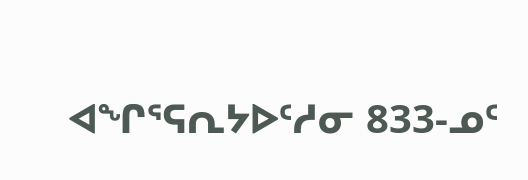ᐊᖏᕐᕋᕆᔭᐅᑦᓱᓂ 833-ᓄᑦ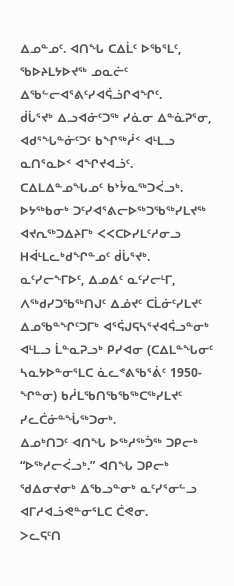ᐃᓄᓐᓄᑦ. ᐊᑎᖓ ᑕᐃᒫᑦ ᐅᖃᕐᒪᑦ, ᖃᐅᔨᒪᔭᐅᔪᖅ ᓄᓇᓖᑦ ᐃᖃᓪᓕᐊᕐᕕᑦᓯᐊᕌᓘᒋᐊᖏᑦ.
ᑰᒑᕐᔪᒃ ᐃᓗᐊᓃᑦᑐᖅ ᓯᓈᓂ ᐃᓐᓈᕈᕐᓂ, ᐊᑯᕐᖓᓐᓃᑦᑐᑦ ᑲᖏᖅᓲᑉ ᐊᒻᒪᓗ ᓇᑎᕐᓇᐅᑉ ᐊᖏᔪᐊᓘᑦ. ᑕᐃᒪᐃᓐᓄᖓᓄᑦ ᑲᔾᔮᓇᖅᑐᐹᓗᒃ. ᐅᔭᖅᑲᓂᒃ ᑐᑦᓯᐊᕐᕕᓕᐅᖅᑐᖃᖅᓯᒪᔪᖅ ᐊᔪᕆᖅᑐᐃᔨᒥᒃ ᐸᐸᑕᐅᓯᒪᑦᓱᓂᓗ ᕼᐋᒻᒪᓚᒃᑯᖏᓐᓄᑦ ᑰᒑᕐᔪᒃ.
ᓇᑦᓯᓕᖕᒥᐅᑦ, ᐃᓄᐃᑦ ᓇᑦᓯᓕᒻᒥ, ᐱᖅᑯᓯᑐᖃᖅᑎᒍᑦ ᐃᓅᔪᑦ ᑕᒫᓃᑦᓯᒪᔪᑦ ᐃᓄᖃᓐᖏᑦᑐᒥᒃ ᐊᕐᕌᒍᕋᓴᕐᔪᐊᕌᓗᓐᓂᒃ ᐊᒻᒪᓗ ᒫᓐᓇᕈᓗᒃ ᑭᓯᐊᓂ (ᑕᐃᒪᓐᖓᓂᑦ ᓴᓇᔭᐅᓐᓂᕐᒪᑕ ᓈᓚᕝᕕᖃᕐᕖᑦ 1950-ᖏᓐᓂ) ᑲᓲᒪᖃᑎᖃᖃᖅᑕᖅᓯᒪᔪᑦ ᓯᓚᑖᓃᓐᖔᖅᑐᓂᒃ.
ᐃᓄᒃᑎᑐᑦ ᐊᑎᖓ ᐅᖅᓱᖅᑑᖅ ᑐᑭᓕᒃ “ᐅᖅᓱᓕᐹᓗᒃ.” ᐊᑎᖓ ᑐᑭᓕᒃ ᖁᐃᓂᔪᓂᒃ ᐃᖃᓗᓐᓂᒃ ᓇᑦᓯᕐᓂᓪᓗ ᐊᒥᓱᐊᓘᕙᓐᓂᕐᒪᑕ ᑖᕙᓂ.
ᐳᓚᕋᑦᑎ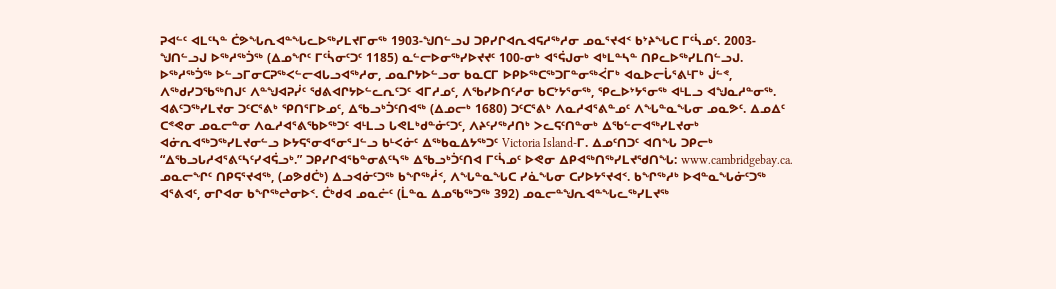ᕈᐊᓪᑦ ᐊᒪᑦᓴᓐ ᑖᕗᖓᕆᐊᓐᖓᓚᐅᖅᓯᒪᔪᒥᓂᖅ 1903-ᖑᑎᓪᓗᒍ ᑐᑭᓯᒋᐊᕆᐊᕋᓱᖅᓱᓂ ᓄᓇᕐᔪᐊᑉ ᑲᔾᔨᖓᑕ ᒥᑦᓵᓄᑦ. 2003-ᖑᑎᓪᓗᒍ ᐅᖅᓱᖅᑑᖅ (ᐃᓄᖏᑦ ᒥᑦᓵᓂᑦᑐᑦ 1185) ᓇᓪᓕᐅᓂᖅᓯᐅᔪᔪᑦ 100-ᓂᒃ ᐊᕐᕌᒍᓂᒃ ᐊᒃᒪᓐᓴᓐ ᑎᑭᓚᐅᖅᓯᒪᑎᓪᓗᒍ. ᐅᖅᓱᖅᑑᖅ ᐅᓪᓗᒥᓂᑕᕈᖅᐸᓪᓕᐊᒐᓗᐊᖅᓱᓂ, ᓄᓇᒋᔭᐅᓪᓗᓂ ᑲᓇᑕᒥ ᐅᑭᐅᖅᑕᖅᑐᒥᓐᓂᖅᐹᒥᒃ ᐊᓇᐅᓕᒑᕐᕕᒻᒥᒃ ᒎᓪᕝ, ᐱᖅᑯᓯᑐᖃᖅᑎᒍᑦ ᐱᓐᖑᐊᕈᓰᑦ ᖁᕕᐊᒋᔭᐅᓪᓚᕆᑦᑐᑦ ᐊᒥᓱᓄᑦ, ᐱᖃᓯᐅᑎᑦᓱᓂ ᑲᑕᔾᔭᕐᓂᖅ, ᕿᓚᐅᔾᔭᕐᓂᖅ ᐊᒻᒪᓗ ᐊᖑᓇᓱᓐᓂᖅ.
ᐊᕕᑦᑐᖅᓯᒪᔪᓂ ᑐᑦᑕᕐᕕᒃ ᕿᑎᕐᒥᐅᓄᑦ, ᐃᖃᓗᒃᑑᑦᑎᐊᖅ (ᐃᓄᓕᒃ 1680) ᑐᑦᑕᕐᕕᒃ ᐱᓇᓱᐊᕐᕕᓐᓄᑦ ᐱᖓᓐᓇᖓᓂ ᓄᓇᕗᑦ. ᐃᓄᐃᑦ ᑕᕝᕙᓂ ᓄᓇᓕᓐᓂ ᐱᓇᓱᐊᕐᕕᖃᐅᖅᑐᑦ ᐊᒻᒪᓗ ᒐᕙᒪᒃᑯᓐᓃᑦᑐᑦ, ᐱᔨᑦᓯᖅᓱᑎᒃ ᐳᓚᕋᑦᑎᓐᓂᒃ ᐃᖃᓪᓕᐊᖅᓯᒪᔪᓂᒃ ᐊᓃᕆᐊᖅᑐᖅᓯᒪᔪᓂᓪᓗ ᐅᔭᕋᕐᓂᐊᕐᓂᕐᒧᓪᓗ ᑲᒻᐸᓃᑦ ᐃᖅᑲᓇᐃᔭᖅᑐᑦ Victoria Island-ᒥ. ᐃᓄᑦᑎᑐᑦ ᐊᑎᖓ ᑐᑭᓕᒃ “ᐃᖃᓗᒐᓱᐊᕐᕕᑦᓴᑦᓯᐊᕌᓗᒃ.” ᑐᑭᓯᒋᐊᕐᑲᓐᓂᕕᑦᓴᖅ ᐃᖃᓗᒃᑑᑦᑎᐊ ᒥᑦᓵᓄᑦ ᐅᕙᓂ ᐃᑭᐊᖅᑎᖅᓯᒪᔪᖁᑎᖓ: www.cambridgebay.ca.
ᓄᓇᓕᖏᑦ ᑎᑭᕋᕐᔪᐊᖅ, (ᓄᕗᑯᑖᒃ) ᐃᓗᐊᓃᑦᑐᖅ ᑲᖏᖅᓲᑉ, ᐱᖓᓐᓇᖓᑕ ᓯᓈᖓᓂ ᑕᓯᐅᔭᕐᔪᐊᑉ. ᑲᖏᖅᓱᒃ ᐅᐊᓐᓇᖓᓃᑦᑐᖅ ᐊᕐᕕᐊᑦ, ᓂᒋᐊᓂ ᑲᖏᖅᖠᓂᐅᑉ. ᑖᒃᑯᐊ ᓄᓇᓖᑦ (ᒫᓐᓇ ᐃᓄᖃᖅᑐᖅ 392) ᓄᓇᓕᓐᖑᕆᐊᓐᖓᓚᖅᓯᒪᔪᖅ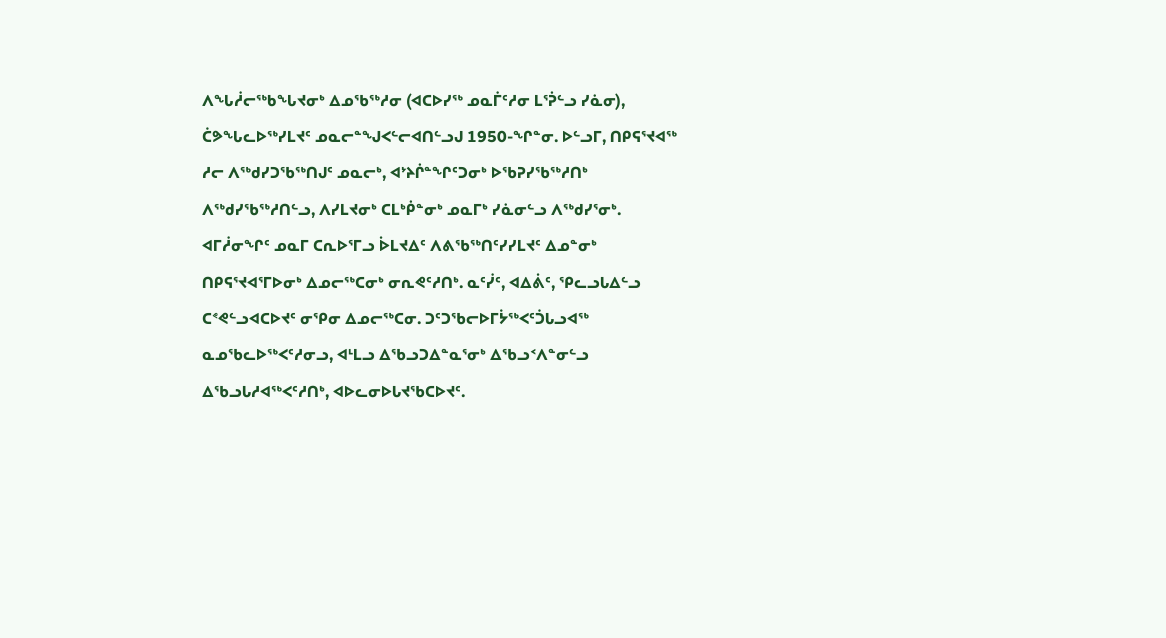ᐱᖓᓲᓕᖅᑲᖓᔪᓂᒃ ᐃᓄᖃᖅᓱᓂ (ᐊᑕᐅᓯᖅ ᓄᓇᒦᑦᓱᓂ ᒪᕐᕉᓪᓗ ᓯᓈᓂ), ᑖᕗᖓᓚᐅᖅᓯᒪᔪᑦ ᓄᓇᓕᓐᖑᐸᓪᓕᐊᑎᓪᓗᒍ 1950-ᖏᓐᓂ. ᐅᓪᓗᒥ, ᑎᑭᕋᕐᔪᐊᖅ ᓱᓕ ᐱᖅᑯᓯᑐᖃᖅᑎᒍᑦ ᓄᓇᓕᒃ, ᐊᔾᔨᒌᓐᖏᑦᑐᓂᒃ ᐅᖃᕈᓯᖃᖅᓱᑎᒃ ᐱᖅᑯᓯᖃᖅᓱᑎᓪᓗ, ᐱᓯᒪᔪᓂᒃ ᑕᒪᒃᑮᓐᓂᒃ ᓄᓇᒥᒃ ᓯᓈᓂᓪᓗ ᐱᖅᑯᓯᕐᓂᒃ.
ᐊᒥᓲᓂᖏᑦ ᓄᓇᒥ ᑕᕆᐅᕐᒥᓗ ᐆᒪᔪᐃᑦ ᐱᕕᖃᖅᑎᑦᓯᓯᒪᔪᑦ ᐃᓄᓐᓂᒃ ᑎᑭᕋᕐᔪᐊᕐᒥᐅᓂᒃ ᐃᓄᓕᖅᑕᓂᒃ ᓂᕆᕙᑦᓱᑎᒃ. ᓇᑦᓰᑦ, ᐊᐃᕖᑦ, ᕿᓚᓗᒐᐃᓪᓗ ᑕᕝᕙᓪᓗᐊᑕᐅᔪᑦ ᓂᕿᓂ ᐃᓄᓕᖅᑕᓂ. ᑐᑦᑐᖃᓕᐅᒥᔮᖅᐸᑦᑑᒐᓗᐊᖅ ᓇᓄᖃᓚᐅᖅᐸᑦᓱᓂᓗ, ᐊᒻᒪᓗ ᐃᖃᓗᑐᐃᓐᓇᕐᓂᒃ ᐃᖃᓗᑉᐱᓐᓂᓪᓗ ᐃᖃᓗᒐᓱᐊᖅᐸᑦᓱᑎᒃ, ᐊᐅᓚᓂᐅᒐᔪᖃᑕᐅᔪᑦ.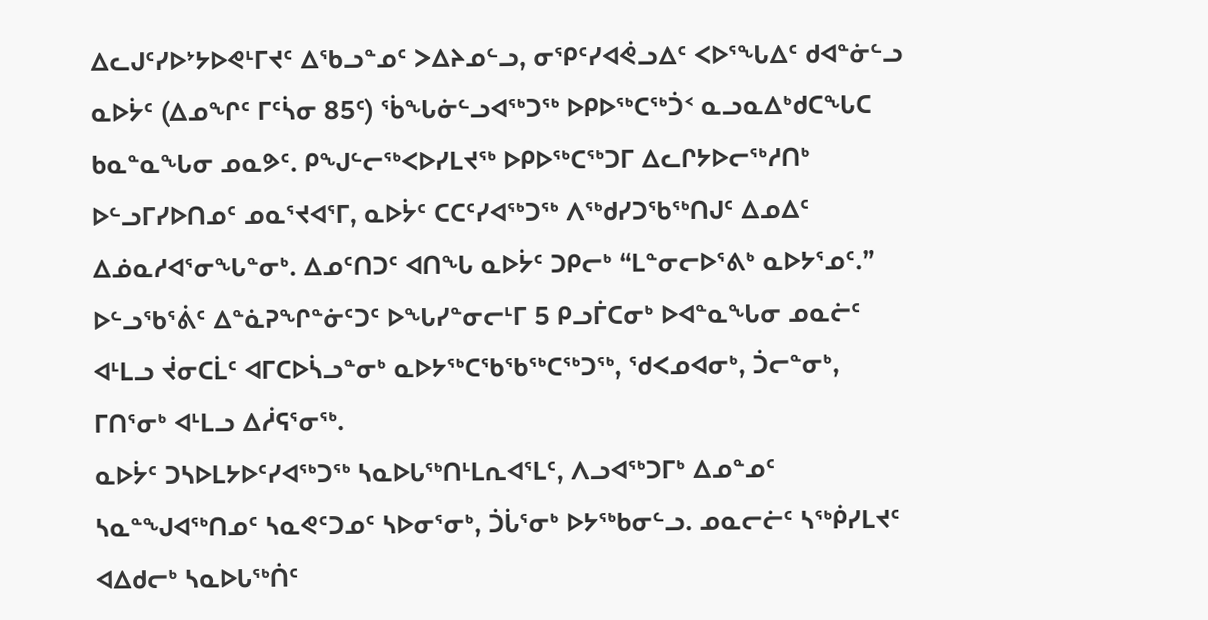ᐃᓚᒍᑦᓯᐅᔾᔭᐅᕙᒻᒥᔪᑦ ᐃᖃᓗᓐᓄᑦ ᐳᐃᔨᓄᓪᓗ, ᓂᕿᑦᓯᐊᕚᓗᐃᑦ ᐸᐅᕐᖓᐃᑦ ᑯᐊᓐᓃᓪᓗ
ᓇᐅᔮᑦ (ᐃᓄᖏᑦ ᒥᑦᓵᓂ 85ᑦ) ᕐᑳᖓᓃᓪᓗᐊᖅᑐᖅ ᐅᑭᐅᖅᑕᖅᑑᑉ ᓇᓗᓇᐃᒃᑯᑕᖓᑕ ᑲᓇᓐᓇᖓᓂ ᓄᓇᕗᑦ. ᑭᖑᓪᓕᖅᐸᐅᓯᒪᔪᖅ ᐅᑭᐅᖅᑕᖅᑐᒥ ᐃᓚᒋᔭᐅᓕᖅᓱᑎᒃ ᐅᓪᓗᒥᓯᐅᑎᓄᑦ ᓄᓇᕐᔪᐊᕐᒥ, ᓇᐅᔮᑦ ᑕᑕᑦᓯᐊᖅᑐᖅ ᐱᖅᑯᓯᑐᖃᖅᑎᒍᑦ ᐃᓄᐃᑦ ᐃᓅᓇᓱᐊᕐᓂᖓᓐᓂᒃ. ᐃᓄᑦᑎᑐᑦ ᐊᑎᖓ ᓇᐅᔮᑦ ᑐᑭᓕᒃ “ᒪᓐᓂᓕᐅᕐᕕᒃ ᓇᐅᔭᕐᓄᑦ.” ᐅᓪᓗᖃᕐᕖᑦ ᐃᓐᓈᕈᖏᓐᓃᑦᑐᑦ ᐅᖓᓯᓐᓂᓕᒻᒥ 5 ᑭᓗᒦᑕᓂᒃ ᐅᐊᓐᓇᖓᓂ ᓄᓇᓖᑦ ᐊᒻᒪᓗ ᔫᓂᑕᒫᑦ ᐊᒥᑕᐅᓵᓗᓐᓂᒃ ᓇᐅᔭᖅᑕᖃᖃᖅᑕᖅᑐᖅ, ᖁᐸᓄᐊᓂᒃ, ᑑᓕᓐᓂᒃ, ᒥᑎᕐᓂᒃ ᐊᒻᒪᓗ ᐃᓲᕋᕐᓂᖅ.
ᓇᐅᔮᑦ ᑐᓴᐅᒪᔭᐅᑦᓯᐊᖅᑐᖅ ᓴᓇᐅᒐᖅᑎᒻᒪᕆᐊᕐᒪᑦ, ᐱᓗᐊᖅᑐᒥᒃ ᐃᓄᓐᓄᑦ ᓴᓇᓐᖑᐊᖅᑎᓄᑦ ᓴᓇᕙᑦᑐᓄᑦ ᓴᐅᓂᕐᓂᒃ, ᑑᒑᕐᓂᒃ ᐅᔭᖅᑲᓂᓪᓗ. ᓄᓇᓕᓖᑦ ᓴᖅᑮᓯᒪᔪᑦ ᐊᐃᑯᓕᒃ ᓴᓇᐅᒐᖅᑏᑦ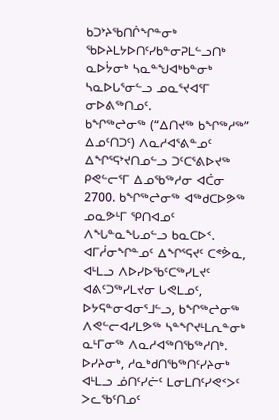ᑲᑐᔾᔨᖃᑎᒌᖏᓐᓂᒃ ᖃᐅᔨᒪᔭᐅᑎᑦᓯᑲᓐᓂᕈᒪᓪᓗᑎᒃ ᓇᐅᔮᓂᒃ ᓴᓇᓐᖑᐊᒃᑲᓐᓂᒃ ᓴᓇᐅᒐᕐᓂᓪᓗ ᓄᓇᕐᔪᐊᕐᒥ ᓂᐅᕕᖅᑎᓄᑦ.
ᑲᖏᖅᖠᓂᖅ (“ᐃᑎᔪᖅ ᑲᖏᖅᓱᖅ” ᐃᓄᑦᑎᑐᑦ) ᐱᓇᓱᐊᕐᕕᓐᓄᑦ ᐃᖏᕐᕋᔾᔪᑎᓄᓪᓗ ᑐᑦᑕᕐᕕᐅᔪᖅ ᑭᕙᓪᓕᕐᒥ ᐃᓄᖃᖅᓱᓂ ᐊᑖᓂ 2700. ᑲᖏᖅᖠᓂᖅ ᐊᖅᑯᑕᐅᕗᖅ ᓄᓇᕗᒻᒥ ᕿᑎᐊᓄᑦ ᐱᖓᓐᓇᖓᓄᓪᓗ ᑲᓇᑕᐅᑉ. ᐊᒥᓲᓂᖏᓐᓄᑦ ᐃᖏᕐᕋᔪᑦ ᑕᕝᕘᓇ, ᐊᒻᒪᓗ ᐱᐅᓯᐅᖃᑦᑕᖅᓯᒪᔪᑦ ᐊᕕᑦᑐᖅᓯᒪᔪᓂ ᒐᕙᒪᓄᑦ, ᐅᔭᕋᓐᓂᐊᓂᕐᒧᓪᓗ, ᑲᖏᖅᖠᓂᖅ ᐱᕙᓪᓕᐊᓯᒪᕗᖅ ᓴᓐᖏᔪᒻᒪᕆᓐᓂᒃ ᓇᒻᒥᓂᖅ ᐱᓇᓱᐊᖅᑎᖃᖅᓱᑎᒃ. ᐅᓯᔨᓂᒃ, ᓱᓇᒃᑯᑎᖃᖅᑎᑦᓯᔨᓂᒃ ᐊᒻᒪᓗ ᓅᑎᑦᓯᓖᑦ ᒪᓂᒪᑎᑦᓯᕙᑉᐳᑦ ᐳᓚᖃᑦᑎᓄᑦ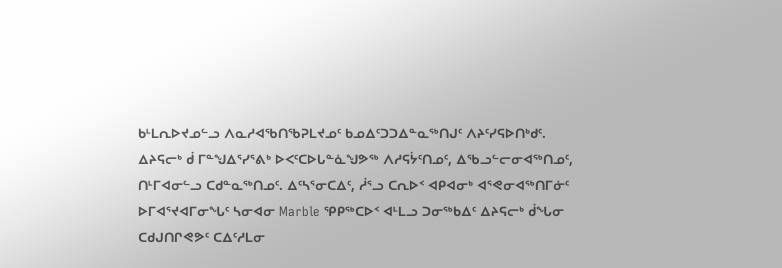ᑲᒻᒪᕆᐅᔪᓄᓪᓗ ᐱᓇᓱᐊᖃᑎᖃᕈᒪᔪᓄᑦ ᑲᓄᐃᑦᑐᑐᐃᓐᓇᖅᑎᒍᑦ ᐱᔨᑦᓯᕋᐅᑎᒃᑯᑦ.
ᐃᔨᕋᓕᒃ ᑰ ᒥᓐᖑᐃᕐᓯᕐᕕᒃ ᐅᐸᑦᑕᐅᒐᓐᓈᖑᕗᖅ ᐱᓱᕋᔮᑦᑎᓄᑦ, ᐃᖃᓗᓪᓕᓂᐊᖅᑎᓄᑦ, ᑎᒻᒥᐊᓂᓪᓗ ᑕᑯᓐᓇᖅᑎᓄᑦ. ᐃᑦᓴᕐᓂᑕᐃᑦ, ᓲᕐᓗ ᑕᕆᐅᑉ ᐊᑭᐊᓂᒃ ᐊᕐᕙᓂᐊᖅᑎᒥᓃᑦ ᐅᒥᐊᕐᔪᐊᒥᓂᖓᑦ ᓴᓂᐊᓂ Marble ᕿᑭᖅᑕᐅᑉ ᐊᒻᒪᓗ ᑐᓂᖅᑲᐃᑦ ᐃᔨᕋᓕᒃ ᑰᖓᓂ ᑕᑯᒍᑎᒋᕙᕗᑦ ᑕᐃᑦᓱᒪᓂ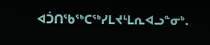ᐊᑑᑎᖃᖅᑕᖅᓯᒪᔪᒻᒪᕆᐊᓗᓐᓂᒃ.